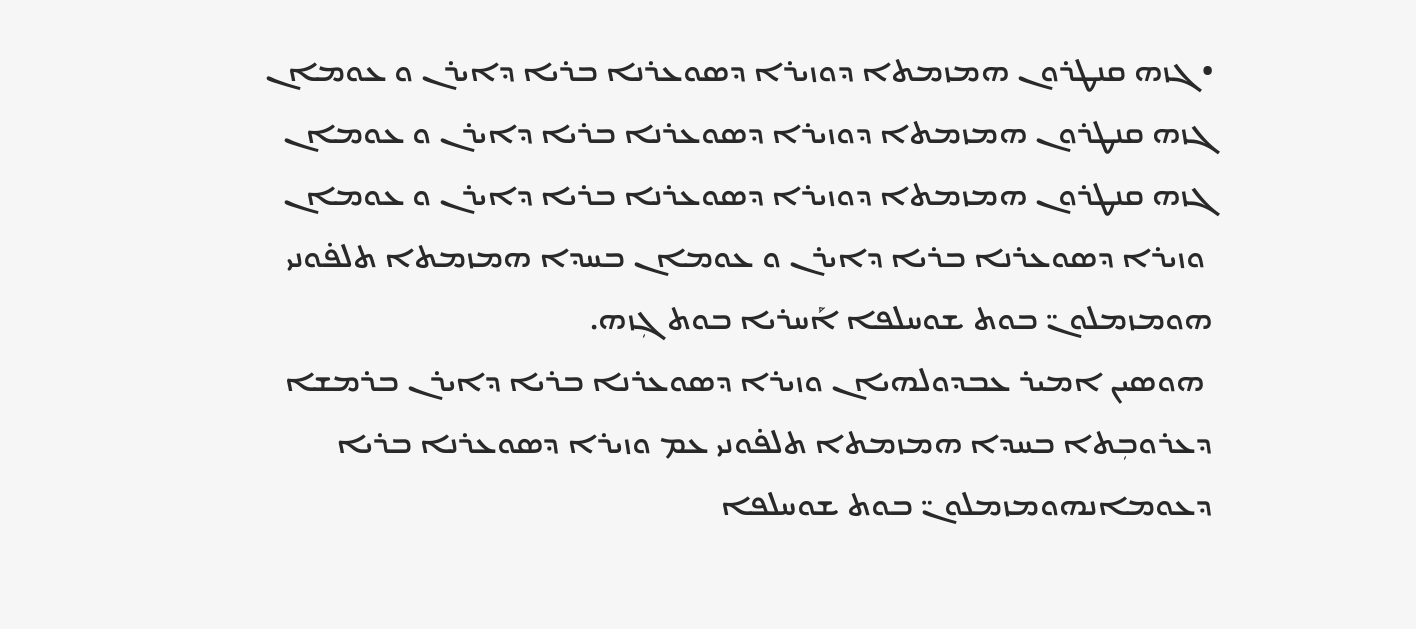• ܓܙܗ ܩܢܛܪܘܢ ܗܡܙܡܬܐ ܕܘܙܝܪܐ ܕܣܘܥܪܢܐ ܒܪܝܐ ܕܐܝܪܢ ܘ ܥܘܡܐܢ
ܓܙܗ ܩܢܛܪܘܢ ܗܡܙܡܬܐ ܕܘܙܝܪܐ ܕܣܘܥܪܢܐ ܒܪܝܐ ܕܐܝܪܢ ܘ ܥܘܡܐܢ
ܓܙܗ ܩܢܛܪܘܢ ܗܡܙܡܬܐ ܕܘܙܝܪܐ ܕܣܘܥܪܢܐ ܒܪܝܐ ܕܐܝܪܢ ܘ ܥܘܡܐܢ
 ܘܙܝܪܐ ܕܣܘܥܪܢܐ ܒܪܝܐ ܕܐܝܪܢ ܘ ܥܘܡܐܢ ܒܚܕܐ ܗܡܙܡܬܐ ܬܠܦ̇ܘܢܝ ܗܘܡܙܡܠܘܢ̈ ܒܘܬ ܫܘܚܠܦܐ ܐܰܚܪܝܐ ܒܘܬ ܓܼܙܗ.
 ܗܘܣܝܢ ܐܡܝܪ ܥܒܕܘܠܗܝܐܢ ܘܙܝܪܐ ܕܣܘܥܪܢܐ ܒܪܝܐ ܕܐܝܪܢ ܒܪܡܫܐ ܕܥܪܘܒܼܬܐ ܒܚܕܐ ܗܡܙܡܬܐ ܬܠܦ̇ܘܢܝ ܥܡ ܘܙܝܪܐ ܕܣܘܥܪܢܐ ܒܪܝܐ ܕܥܘܡܐܢܗܘܡܙܡܠܘܢ̈ ܒܘܬ ܫܘܚܠܦܐ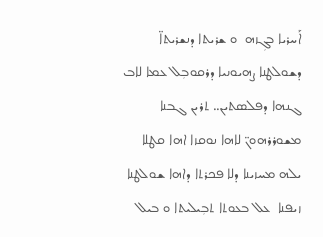ܐܰܚܪܝܐ ܒܓܼܙܗ  ܘ ܫܪܝܬܐ ܕܢܫܪܝܬܐ̈ ܕܫܘܠܛܢܐ ܨܗܝܘܢܝܐ ܕܪܩܘܒܼܠ ܥܡܐ ܠܐܒ ܓܢܗܐ ܕܦܠܣܬܝܢ.. ܬܪܝܢ ܓܒܢܐ ܡܫܘܪܪܗܘܢ̈ ܠܐܗܐ ܢܘܩܙܐ ܐܗܐ ܩܛܠܐ ܝܠܗ ܡܚܙܝܢܐ ܕܠܐ ܦܟܪܬܐ ܕܐܗܐ ܫܘܠܛܢܐ ܙܝܦܢܐ  ܥܠ ܒܥܘܬܐ ܬܒܼܝܠܝܬܐ ܘ ܒܝܠ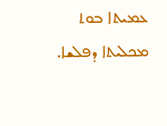ܥܡܝܬܐ ܒܘܬ ܡܟܠܝܬܐ ܕܦܠܫܐ.